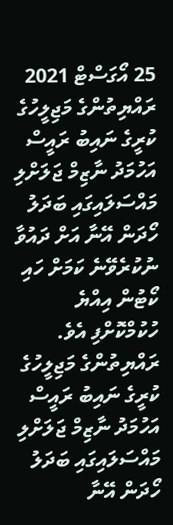25 އޯގަސްޓް 2021
ރައްޔިތުންގެ މަޖިލީހުގެ ކުރީގެ ނައިބު ރައީސް އަހުމަދު ނާޒިމް ޖަލަށްލި މައްސަލައިގައި ބަދަލު ހޯދަން އޭނާ އަށް ދައުވާ ނުކުރެވޭނެ ކަމަށް ހައި ކޯޓުން އިއްޔެ ހުކުމްކޮށްފި އެވެ.
ރައްޔިތުންގެ މަޖިލީހުގެ ކުރީގެ ނައިބު ރައީސް އަހުމަދު ނާޒިމް ޖަލަށްލި މައްސަލައިގައި ބަދަލު ހޯދަން އޭނާ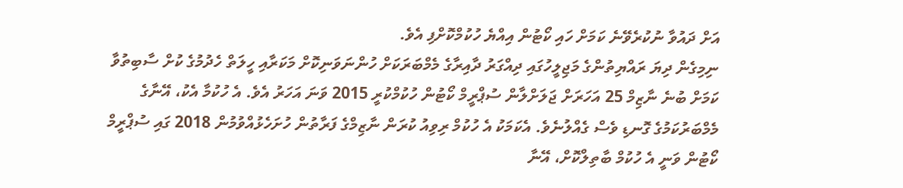އަށް ދައުވާ ނުކުރެވޭނެ ކަމަށް ހައި ކޯޓުން އިއްޔެ ހުކުމްކޮށްފި އެވެ.
ނިމިގެން ދިޔަ ރައްޔިތުންގެ މަޖިލީހުގައި ދިއްގަރު ދާއިރާގެ މެމްބަރަކަށް ހުންނަވަނިކޮށް މަކަރާއި ހީލަތް ހެދުމުގެ ކުށް ސާބިތުވާ ކަމަށް ބުނެ ނާޒިމް 25 އަހަރަށް ޖަލަށްލާން ސުޕްރީމް ކޯޓުން ހުކުމްކުރީ 2015 ވަނަ އަހަރު އެވެ. އެ ހުކުމާ އެކު، އޭނާގެ މެމްބަރުކަމުގެ ގޮނޑި ވެސް ގެއްލުނެވެ. އެކަމަކު އެ ހުކުމް ރިވިއު ކުރަން ނާޒިމްގެ ފަރާތުން ހުށަހެޅުއްވުމުން 2018 ގައި ސުޕްރީމް ކޯޓުން ވަނީ އެ ހުކުމް ބާތިލްކޮށް، އޭނާ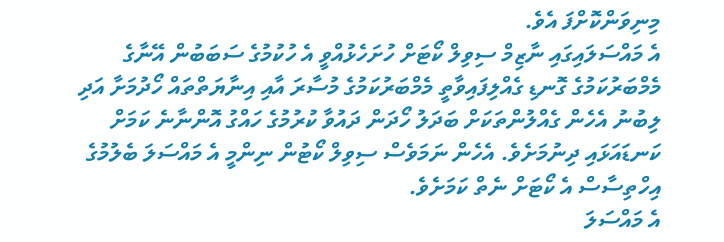މިނިވަންކޮށްފަ އެވެ.
އެ މައްސަލައިގައި ނާޒިމް ސިވިލް ކޯޓަށް ހުށަހެޅުއްވީ އެ ހުކުމުގެ ސަބަބުން އޭނާގެ މެމްބަރުކަމުގެ ގޮނޑި ގެއްލިފައިވާތީ މެމްބަރުކަމުގެ މުސާރަ އާއި އިނާޔަތްތައް ހޯދުމަށާ އަދި ލިބުނު އެހެން ގެއްލުންތަކަށް ބަދަލު ހޯދަން ދައުވާ ކުރުމުގެ ހައްގު އޮންނާނެ ކަމަށް ކަނޑައަޅައި ދިނުމަށެވެ. އެހެން ނަމަވެސް ސިވިލް ކޯޓުން ނިންމީ އެ މައްސަލަ ބެލުމުގެ އިހްތިސާސް އެ ކޯޓަށް ނެތް ކަމަށެވެ.
އެ މައްސަލަ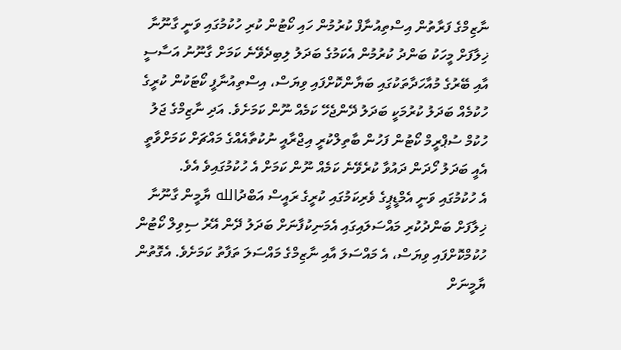ނާޒިމްގެ ފަރާތުން އިސްތިއުނާފް ކުރުމުން ހައި ކޯޓުން ކުރި ހުކުމުގައި ވަނީ ގާނޫނާ ޚިލާފަށް މީހަކު ބަންދު ކުރުމުން އެކަމުގެ ބަދަލު ލިބިދެވޭނެ ކަމަށް ގާނޫނު އަސާސީ އާއި ބޭރުގެ މުއާހަދާތަކުގައި ބަޔާންކޮށްފައި ވިޔަސް، އިސްތިއުނާފީ ކޯޓަކުން ކުރީގެ ހުކުމެއް ބަދަލު ކުރުމަކީ ބަދަލު ދޭންޖެހޭ ކަމެއް ނޫން ކަމަށެވެ. އަދި ނާޒިމްގެ ޖަލު ހުކުމް ސުޕްރީމް ކޯޓުން ފަހުން ބާތިލްކުރީ އިޖްރާއީ ނުކުތާއެއްގެ މައްޗަށް ކަމަށްވާތީ އެއީ ބަދަލު ހޯދަން ދައުވާ ކުރެވޭނެ ކަމެއް ނޫން ކަމަށް އެ ހުކުމުގައިވެ އެވެ.
އެ ހުކުމުގައި ވަނީ އެމްޑީޕީގެ ވެރިކަމުގައި ކުރީގެ ރައީސް އަބްދުالله ޔާމީން ގާނޫނާ ޚިލާފަށް ބަންދުކުރި މައްސަލައިގައި އެމަނިކުފާނަށް ބަދަލު ދޭން އޭރު ސިވިލް ކޯޓުން ހުކުމްކޮށްފައި ވިޔަސް، އެ މައްސަލަ އާއި ނާޒިމްގެ މައްސަލަ ތަފާތު ކަމަށެވެ. އެގޮތުން ޔާމީނަށް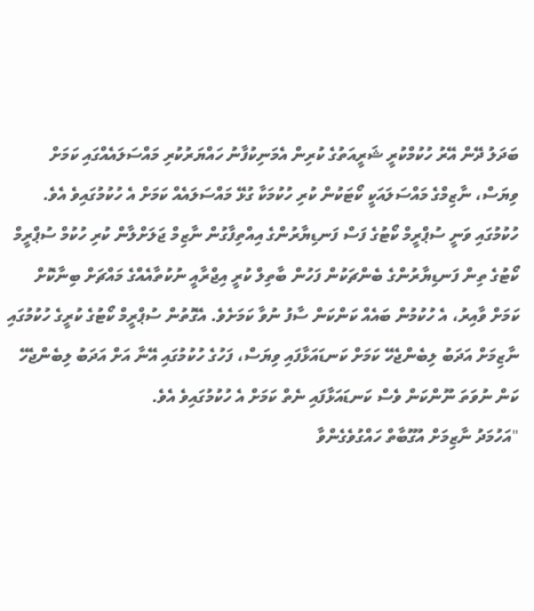ބަދަލު ދޭން އޭރު ހުކުމްކުރީ ޝަރީއަތުގެ ކުރިން އެމަނިކުފާނު ހައްޔަރުކުރި މައްސަލައެއްގައި ކަމަށް ވިޔަސް، ނާޒިމްގެ މައްސަލައަކީ ކޯޓަކުން ކުރި ހުކުމަކާ ގުޅޭ މައްސަލައެއް ކަމަށް އެ ހުކުމުގައިވެ އެވެ.
ހުކުމުގައި ވަނީ ސުޕްރީމް ކޯޓުގެ ފަސް ފަނޑިޔާރުންގެ އިއްތިފާގުން ނާޒިމް ޖަލަށްލާން ކުރި ހުކުމް ސުޕްރީމް ކޯޓުގެ ތިން ފަނޑިޔާރުންގެ ބެންޗަކުން ފަހުން ބާތިލް ކުރީ އިޖްރާއީ ނުކުތާއެއްގެ މައްޗަށް ބިނާކޮށް ކަމަށް ވާއިރު، އެ ހުކުމުން ބައެއް ކަންކަން ސާފު ނުވާ ކަމަށެވެ. އެގޮތުން ސުޕްރީމް ކޯޓުގެ ކުރީގެ ހުކުމުގައި ނާޒިމަށް އަދަބު ލިބެންޖެހޭ ކަމަށް ކަނޑައަޅާފައި ވިޔަސް، ފަހުގެ ހުކުމުގައި އޭނާ އަށް އަދަބު ލިބެންޖެހޭ ކަން ނުވަތަ ނޫންކަން ވެސް ކަނޑައަޅާފައި ނެތް ކަމަށް އެ ހުކުމުގައިވެ އެވެ.
"އަހުމަދު ނާޒިމަށް އުގޫބާތް ހައްގުވެގެންވާ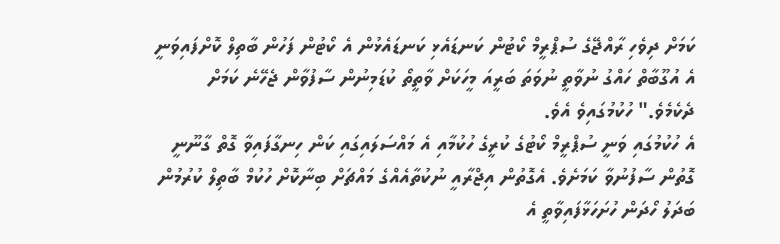ކަމަށް ދިވެހި ރާއްޖޭގެ ސުޕްރީމް ކޯޓުން ކަނޑައެޅި ކަނޑައެޅުން އެ ކޯޓުން ފަހުން ބާތިލް ކޮށްފައިވަނީ އެ އުގޫބާތް ހައްގު ނުވާތީ ނުވަތަ ބަރީއަ މީހަކަށް ވާތީތޯ ކުޑަމިނުން ސާފުވާން ޖެހޭނެ ކަމަށް ދެކެމެވެ." ހުކުމުގައިވެ އެވެ.
އެ ހުކުމުގައި ވަނީ ސުޕްރީމް ކޯޓުގެ ކުރީގެ ހުކުމާއި އެ މައްސަލައިގައި ކަން ހިނގާފައިވާ ގޮތް ގާނޫނީ ގޮތުން ސާފުނުވާ ކަމަށެވެ. އެގޮތުން އިޖްރާއީ ނުކުތާއެއްގެ މައްޗަށް ބިނާކޮށް ހުކުމް ބާތިލް ކުރުމުން ބަދަލު ހޯދަން ހުށަހަޅާފައިވާތީ އެ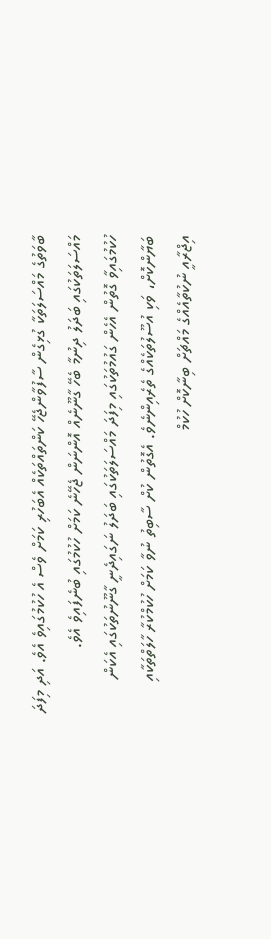ބާވަތުގެ މައްސަލަތަކާ ގުޅިގެން ސާފުވާންޖެހޭ ކަންތައްތަކެއް އެބަހުރި ކަމަށް ވެސް އެ ހުކުމުގައިވެ އެވެ. އަދި މިފަދަ މައްސަލަތަކުގައި ބަދަލު ދިނުމާ ބެހޭ ގާނޫނެއް އޮންނަން ޖެހޭނެ ކަމަށް ހުކުމުގައި ބުނެފައިވެ އެވެ.
ހުކުމުގައިވާ ގޮތުން އެހެން ގައުމުތަކުގައި މިފަދަ މައްސަލަތަކުގައި ބަދަލު ނަގައިދެނީ ގާނޫނުތަކުގައި އެކަން ބަޔާންކޮށް، ވަކި އުސޫލުތަކެއްގެ ތެރެއިންނެވެ. އެގޮތުން ކުށް ސާބިތު ނުވާ ކަމަށް ހުކުމްކުރާ ހާލަތްތަކާއި އިޖްރާއީ ނުކުތާއެއްގެ މައްޗަށް ބިނާކޮށް ހުކުމް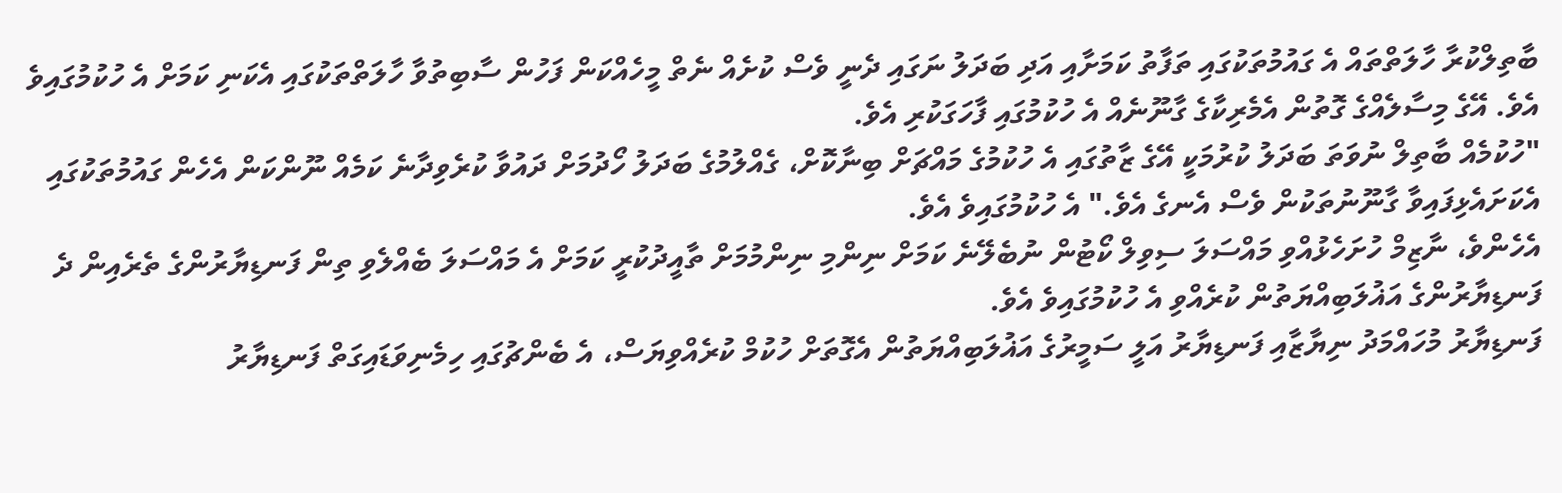ބާތިލްކުރާ ހާލަތްތައް އެ ގައުމުތަކުގައި ތަފާތު ކަމަށާއި އަދި ބަދަލު ނަގައި ދެނީ ވެސް ކުށެއް ނެތް މީހެއްކަން ފަހުން ސާބިތުވާ ހާލަތްތަކުގައި އެކަނި ކަމަށް އެ ހުކުމުގައިވެ އެވެ. އޭގެ މިސާލެއްގެ ގޮތުން އެމެރިކާގެ ގާނޫނެއް އެ ހުކުމުގައި ފާހަގަކުރި އެވެ.
"ހުކުމެއް ބާތިލް ނުވަތަ ބަދަލު ކުރުމަކީ އޭގެ ޒާތުގައި އެ ހުކުމުގެ މައްޗަށް ބިނާކޮށް، ގެއްލުމުގެ ބަދަލު ހޯދުމަށް ދައުވާ ކުރެވިދާނެ ކަމެއް ނޫންކަން އެހެން ގައުމުތަކުގައި އެކަށައެޅިފައިވާ ގާނޫނުތަކުން ވެސް އެނގެ އެވެ." އެ ހުކުމުގައިވެ އެވެ.
އެހެންވެ، ނާޒިމް ހުށަހެޅުއްވި މައްސަލަ ސިވިލް ކޯޓުން ނުބެލޭނެ ކަމަށް ނިންމި ނިންމުމަށް ތާއީދުކުރީ ކަމަށް އެ މައްސަލަ ބެއްލެވި ތިން ފަނޑިޔާރުންގެ ތެރެއިން ދެ ފަނޑިޔާރުންގެ އަޣުލަބިއްޔަތުން ކުރެއްވި އެ ހުކުމުގައިވެ އެވެ.
ފަނޑިޔާރު މުހައްމަދު ނިޔާޒާއި ފަނޑިޔާރު އަލީ ސަމީރުގެ އަޣުލަބިއްޔަތުން އެގޮތަށް ހުކުމް ކުރެއްވިޔަސް، އެ ބެންޗުގައި ހިމެނިވަޑައިގަތް ފަނޑިޔާރު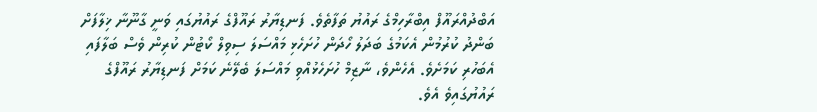އަބްދުއްރައޫފް އިބްރާހިމްގެ ރައުޔު ތަފާތެވެ. ފަނޑިޔާރު ރައޫފްގެ ރައުޔުގައި ވަނީ ގާނޫނާ ޚިލާފަށް ބަންދު ކުރުމުން އެކަމުގެ ބަދަލު ހޯދަން ހުށަހެޅި މައްސަލަ ސިވިލް ކޯޓުން ކުރިން ވެސް ބަލާފައި އެބަހުރި ކަމަށެވެ. އެހެންވެ، ނާޒިމް ހުށަހެޅުއްވި މައްސަލަ ބެލޭނެ ކަމަށް ފަނޑިޔާރު ރައޫފްގެ ރައުޔުގައިވެ އެވެ.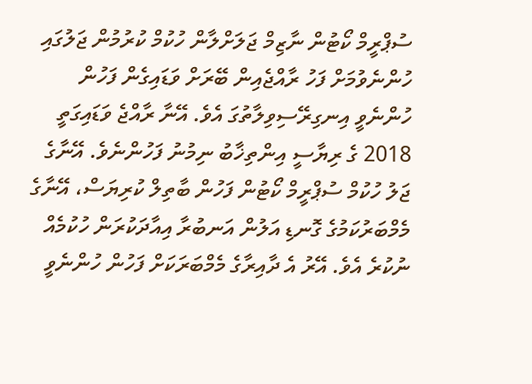ސުޕްރީމް ކޯޓުން ނާޒިމް ޖަލަށްލާން ހުކުމް ކުރުމުން ޖަލުގައި ހުންނެވުމަށް ފަހު ރާއްޖެއިން ބޭރަށް ވަޑައިގެން ފަހުން ހުންނެވީ އިނގިރޭސިވިލާތުގަ އެވެ. އޭނާ ރާއްޖެ ވަޑައިގަތީ 2018 ގެ ރިޔާސީ އިންތިޚާބު ނިމުނު ފަހުންނެވެ. އޭނާގެ ޖަލު ހުކުމް ސުޕްރީމް ކޯޓުން ފަހުން ބާތިލް ކުރިޔަސް، އޭނާގެ މެމްބަރުކަމުގެ ގޮނޑި އަލުން އަނބުރާ އިއާދަކުރަން ހުކުމެއް ނުކުރެ އެވެ. އޭރު އެ ދާއިރާގެ މެމްބަރަކަށް ފަހުން ހުންނެވީ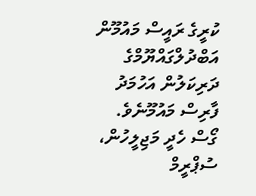ކުރީގެ ރައީސް މައުމޫން އަބްދުލްގައްޔޫމްގެ ދަރިކަލުން އަހުމަދު ފާރިސް މައުމޫނެވެ.
ގޯސް ހެދީ މަޖިލީހުން، ސުޕްރީމް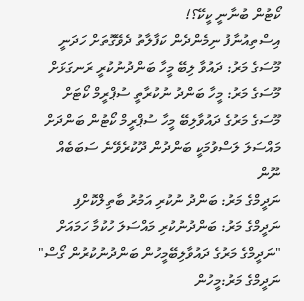ކޯޓުން ބުނާނީ ކީކޭ؟!
އިސްތިއުނާފު ނިމެންދެން ކަފާލާތު ދެވޭގޮތަށް ހަދަނީ
މޫސަގެ މަރު: ދައުވާ ލިބޭ މީހާ ބަންދުނުކުރީ ރަނގަޅަށް
މޫސަގެ މަރު: މީހާ ބަންދު ނުކުރާތީ ސުޕްރީމް ކޯޓަށް
މޫސަގެ މަރުގެ ދައުވާލިބޭ މީހާ ސުޕްރީމް ކޯޓުން ބަންދަށް
މައްސަލަ ލަސްވުމަކީ ބަންދުން ދޫކުރެވޭނެ ސަބަބެއް ނޫން
ނަދީމްގެ މަރު: ބަންދު ނުކުރި އަމުރު ބާތިލްކޮށްފި
ނަދީމްގެ މަރު: ބަންދުނުކުރި މައްސަލަ ހުކުމާ ހަމައަށް
"ނަދީމްގެ މަރުގެ ދައުވާލިބޭމީހުން ބަންދުނުކުރުން ގޯސް"
ނަދީމްގެ މަރު:މީހުން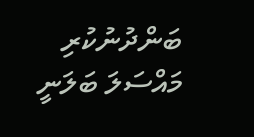ބަންދުނުކުރި މައްސަލަ ބަލަނީ